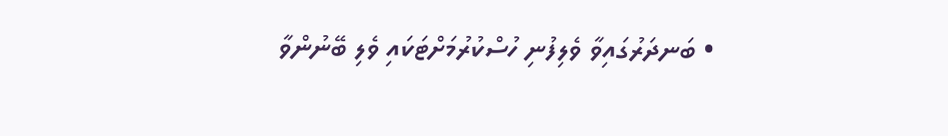• ބަނދަރުގައިވާ ވެލިފުނި ހުސްކުރުމަށްޓަކައި ވެލި ބޭނުންވާ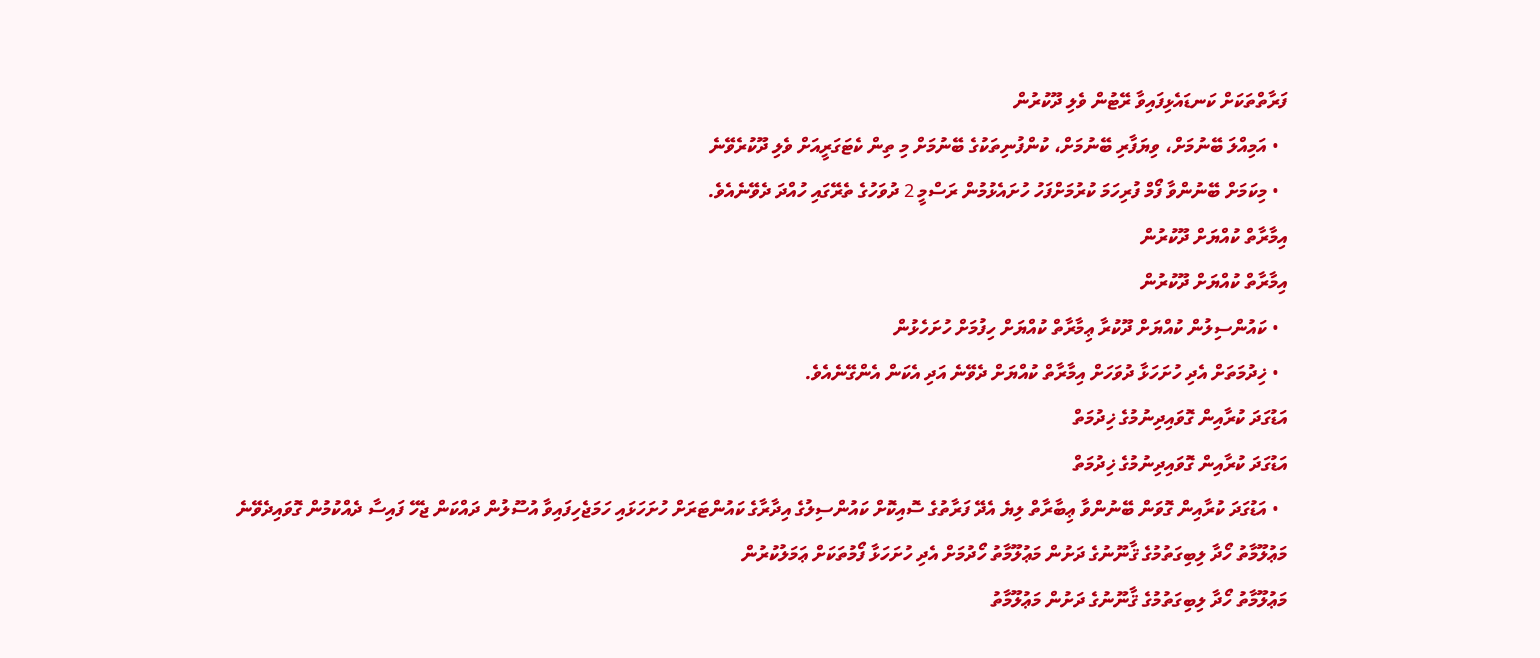ފަރާތްތަކަށް ކަނޑައެޅިފައިވާ ރޭޓުން ވެލި ދޫކުރުން
  • އަމިއްލަ ބޭނުމަށް، ވިޔަފާރި ބޭނުމަށް، ކުންފުނިތަކުގެ ބޭނުމަށް މި ތިން ކެޓަގަރީއަށް ވެލި ދޫކުރެވޭނެ
  • މިކަމަށް ބޭނުންވާ ފޯމް ފުރިހަމަ ކުރުމަށްފަހު ހުށައެޅުމުން ރަސްމީ 2 ދުވަހުގެ ތެރޭގައި ހުއްދަ ދެވޭނެއެވެ.
އިމާރާތް ކުއްޔަށް ދޫކުރުން
އިމާރާތް ކުއްޔަށް ދޫކުރުން
  • ކައުންސިލުން ކުއްޔަށް ދޫކުރާ ޢިމާރާތް ކުއްޔަށް ހިފުމަށް ހުށަހެޅުން
  • ޚިދުމަތަށް އެދި ހުށަހަޅާ ދުވަހަށް އިމާރާތް ކުއްޔަށް ދެވޭނެ އަދި އެކަން އެންގޭނެއެވެ.
އަޑުގަދަ ކުރާއިން ގޮވައިދިނުމުގެ ޚިދުމަތް
އަޑުގަދަ ކުރާއިން ގޮވައިދިނުމުގެ ޚިދުމަތް
  • އަޑުގަދަ ކުރާއިން ގޮވަން ބޭނުންވާ ޢިބާރާތް ލިޔެ އެދޭ ފަރާތުގެ ސޮއިކޮށް ކައުންސިލުގެ އިދާރާގެ ކައުންޓަރަށް ހުށަހަޅައި ހަމަޖެހިފައިވާ އުސޫލުން ދައްކަން ޖެހޭ ފައިސާ ދެއްކުމުން ގޮވައިދެވޭނެ
މަޢުލޫމާތު ހޯދާ ލިބިގަތުމުގެ ޤާނޫނުގެ ދަށުން މަޢުލޫމާތު ހޯދުމަށް އެދި ހުށަހަޅާ ފޯމުތަކަށް ޢަމަލުކުރުން
މަޢުލޫމާތު ހޯދާ ލިބިގަތުމުގެ ޤާނޫނުގެ ދަށުން މަޢުލޫމާތު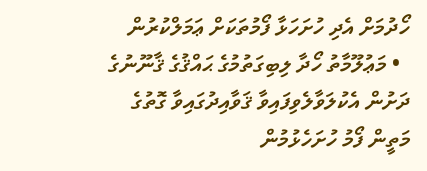ހޯދުމަށް އެދި ހުށަހަޅާ ފޯމުތަކަށް ޢަމަލްކުރުން
  • މަޢުލޫމާތު ހޯދާ ލިބިގަތުމުގެ ޙައްޤުގެ ޤާނޫނުގެ ދަށުން އެކުލަވާލެވިފައިވާ ޤަވާއިދުގައިވާ ގޮތުގެ މަތީން ފޯމު ހުށަހެޅުމުން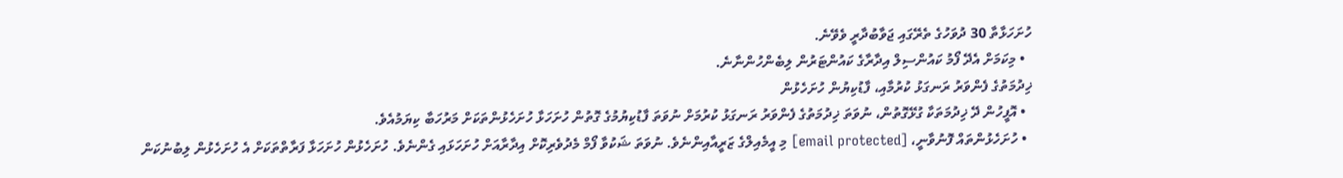ހުށަހަޅާތާ 30 ދުވަހުގެ ތެރޭގައި ޖަވާބުދާރީ ވެވޭނެ.
  • މިކަމަށް އެދޭ ފޯމު ކައުންސިލް އިދާރާގެ ކައުންޓަރުން ލިބެންހުންނާނެ.
ޚިދުމަތުގެ ފެންވަރު ރަނގަޅު ކުރުމާއި، ފާޑުކިޔުން ހުށަހެޅުން
  • އޮފީހުން ދޭ ޚިދުމަތަކާ ގުޅޭގޮތުން، ނުވަތަ ޚިދުމަތުގެ ފެންވަރު ރަނގަޅު ކުރުމަށް ނުވަތަ ފާޑުކިޔުމުގެ ގޮތުން ހުށަހަޅާ ހުށަހެޅުންތަކަށް މަރުހަބާ ކިޔަމުއެވެ.
  • ހުށަހެޅުންތައް ފޮނުވާނީ، [email protected] މި އީމެއިލްގެ ޒަރީއާއިންނެވެ. ނުވަތަ ޝަކުވާ ފޯމް މެދުވެރިކޮށް އިދާރާއަށް ހުށަހަޅައި ގެންނެވެ. ހުށަހެޅުން ހުށަހަޅާ ފަރާތްތަކަށް އެ ހުށަހެޅުން ލިބުނުކަން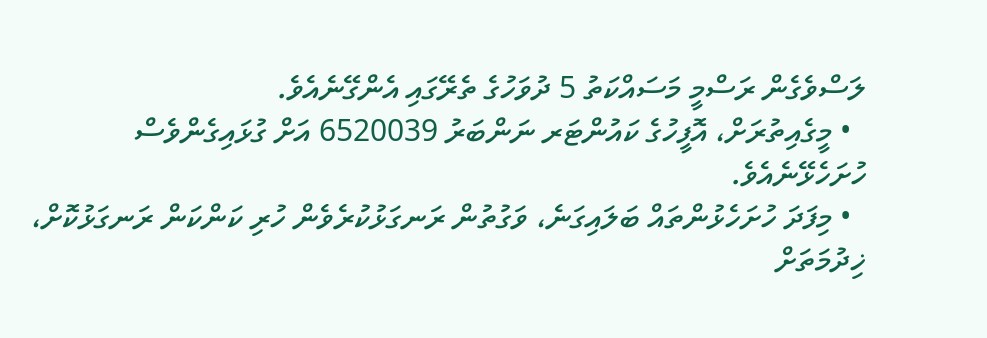ލަސްވެގެން ރަސްމީ މަސައްކަތު 5 ދުވަހުގެ ތެރޭގައި އެންގޭނެއެވެ.
  • މީގެއިތުރަށް، އޮފީހުގެ ކައުންޓަރ ނަންބަރު 6520039 އަށް ގުޅައިގެންވެސް ހުށަހެޅޭނެއެވެ.
  • މިފަދަ ހުށަހެޅުންތައް ބަލައިގަނެ، ވަގުތުން ރަނގަޅުކުރެވެން ހުރި ކަންކަން ރަނގަޅުކޮށް، ޚިދުމަތަށް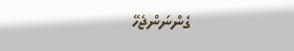ގެންނަންޖެހޭ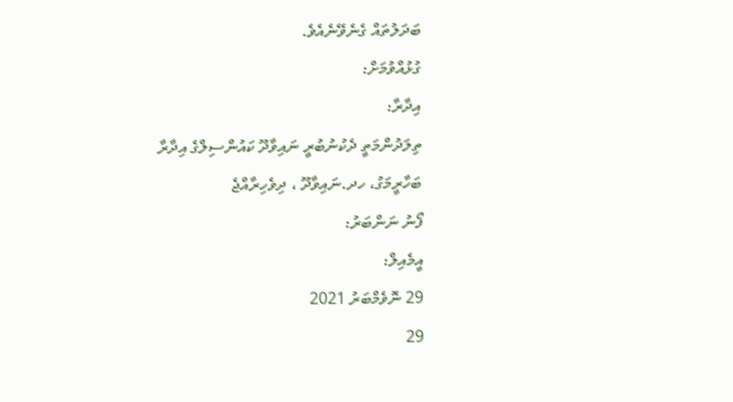ބަދަލުތައް ގެނެވޭނެއެވެ.
ގުޅުއްވުމަށް:
އިދާރާ:
ތިލަދުންމަތީ ދެކުނުބުރީ ނައިވާދޫ ކައުންސިލްގެ އިދާރާ
ބަހާރީމަގު، ހދ.ނައިވާދޫ ، ދިވެހިރާއްޖެ
ފޯނު ނަންބަރު:
އީމެއިލް:
29 ނޮވެމްބަރު 2021
29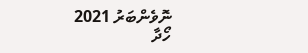ނޮވެންބަރު 2021
ހޯދާ